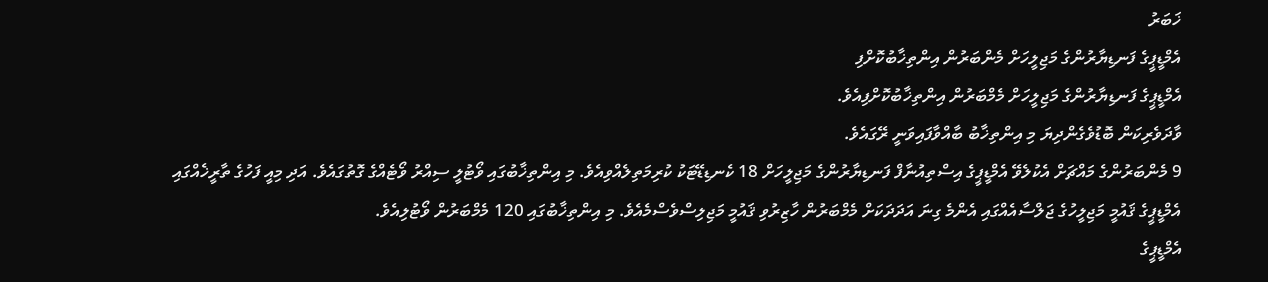ޚަބަރު
އެމްޑީޕީގެ ފަނޑިޔާރުންގެ މަޖިލީހަށް މެންބަރުން އިންތިޚާބުކޮށްފި
އެމްޑީޕީގެ ފަނޑިޔާރުންގެ މަޖިލީހަށް މެމްބަރުން އިންތިޚާބުކޮށްފިއެވެ.
ވާދަވެރިކަން ބޮޑުވެގެންދިޔަ މި އިންތިޚާބު ބާއްވާފައިވަނީ ރޭގައެވެ.
9 މެންބަރުންގެ މައްޗަށް އެކުލެވޭ އެމްޑީޕީގެ އިސްތިއުނާފް ފަނޑިޔާރުންގެ މަޖިލީހަށް 18 ކެނޑިޑޭޓަކު ކުރިމަތިލެއްވިއެވެ. މި އިންތިޚާބުގައި ވޯޓުލީ ސިއްރު ވޯޓެއްގެ ގޮތުގައެވެ. އަދި މިއީ ފަހުގެ ތާރީޚެއްގައި އެމްޑީޕީގެ ޤައުމީ މަޖިލީހުގެ ޖަލްސާއެއްގައި އެންމެ ގިނަ އަދަދަކަށް މެމްބަރުން ހާޒިރުވި ޤައުމީ މަޖިލިސްވެސްމެއެވެ. މި އިންތިޚާބުގައި 120 މެމްބަރުން ވޯޓުލިއެވެ.
އެމްޑީޕީގެ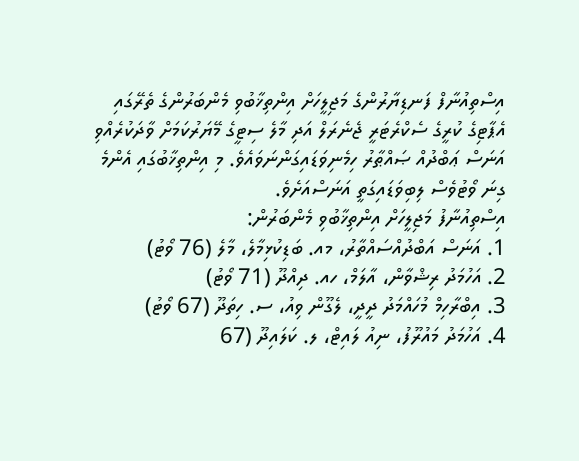އިސްތިއުނާފް ފަނޑިޔާރުންގެ މަޖިލީހަށް އިންތިޚާބުވި މެންބަރުންގެ ތެރޭގައި އެޕާޓިގެ ކުރީގެ ސެކްރެޓަރީ ޖެނެރަލް އަދި މާލެ ސިޓީގެ މޭޔަރުކަމަށް ވާދަކުރެއްވި އަނަސް ޢަބްދުއް ޞައްޠާރު ހިމެނިވަޑައިގަންނަވައެވެ. މި އިންތިޚާބުގައި އެންމެ ގިނަ ވޯޓުވެސް ލިބިވަޑައިގަތީ އަނަސްއަށެވެ.
އިސްތިއުނާފު މަޖިލީހަށް އިންތިޚާބުވި މެންބަރުން:
1. އަނަސް އަބްދުއްސައްތާރު، މއ. ބަޑިކުޅިމާލެ، މާލެ (76 ވޯޓު)
2. އަހުމަދު ރިޝްވާން، އާލަމް، ހއ. ދިއްދޫ (71 ވޯޓު)
3. އިބްރާހިމް މުހައްމަދު ދީދީ، ލެގޫން ވިއު، ސ. ހިތަދޫ (67 ވޯޓު)
4. އަހުމަދު މައުރޫފު، ނިއު ލައިޓް، ލ. ކަލައިދޫ (67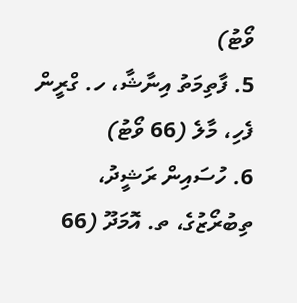ވޯޓު)
5. ފާތިމަތު އިނާޝާ، ހ. ގްރީން ފެހި، މާލެ (66 ވޯޓު)
6. ހުސައިން ރަޝީދު، ތިބުރޯޒުގެ، ތ. އޮމަދޫ (66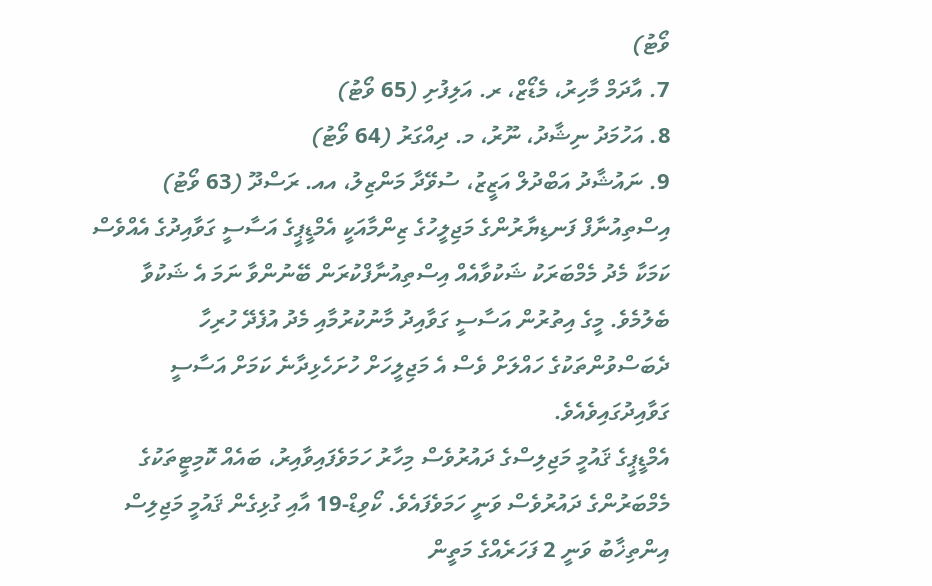ވޯޓު)
7. އާދަމް މާހިރު، މެޑޯޒް، ރ. އަލިފުށި (65 ވޯޓު)
8. އަހުމަދު ނިޝާދު، ނޫރު، މ. ދިއްގަރު (64 ވޯޓު)
9. ނައުޝާދު އަބްދުލް އަޒީޒު، ސުވޭދާ މަންޒިލު، އއ. ރަސްދޫ (63 ވޯޓު)
އިސްތިއުނާފް ފަނޑިޔާރުންގެ މަޖިލީހުގެ ޒިންމާއަކީ އެމްޑީޕީގެ އަސާސީ ގަވާއިދުގެ އެއްވެސް ކަމަކާ މެދު މެމްބަރަކު ޝަކުވާއެއް އިސްތިއުނާފްކުރަން ބޭނުންވާ ނަމަ އެ ޝަކުވާ ބެލުމެވެ. މީގެ އިތުރުން އަސާސީ ގަވާއިދު މާނުކުރުމާއި މެދު އުފެދޭ ހުރިހާ ދެބަސްވުންތަކުގެ ހައްލަށް ވެސް އެ މަޖިލީހަށް ހުށަހެޅިދާނެ ކަމަށް އަސާސީ ގަވާއިދުގައިވެއެވެ.
އެމްޑީޕީގެ ޤައުމީ މަޖިލިސްގެ ދައުރުވެސް މިހާރު ހަމަވެފައިވާއިރު، ބައެއް ކޮމިޓީތަކުގެ މެމްބަރުންގެ ދައުރުވެސް ވަނީ ހަމަވެފައެވެ. ކޯވިޑް-19 އާއި ގުޅިގެން ޤައުމީ މަޖިލިސް އިންތިޚާބު ވަނީ 2 ފަހަރެއްގެ މަތީން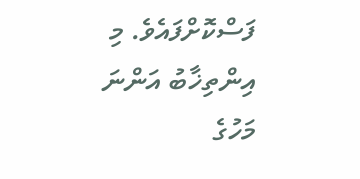ފަސްކޮށްފައެވެ. މި އިންތިޚާބު އަންނަ މަހުގެ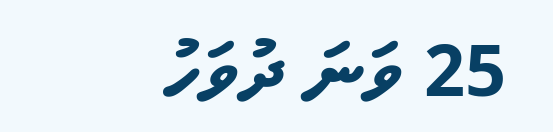25 ވަނަ ދުވަހު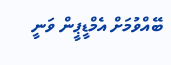ބޭއްވުމަށް އެމްޑީޕީން ވަނީ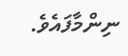ނިންމާފައެވެ.